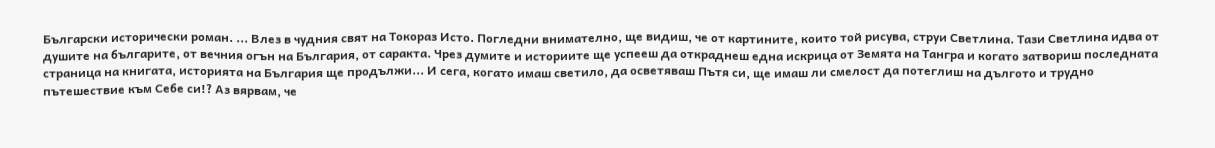Български исторически роман. ... Влез в чудния свят на Токораз Исто. Погледни внимателно, ще видиш, че от картините, които той рисува, струи Светлина. Тази Светлина идва от душите на българите, от вечния огън на България, от саракта. Чрез думите и историите ще успееш да откраднеш една искрица от Земята на Тангра и когато затвориш последната страница на книгата, историята на България ще продължи... И сега, когато имаш светило, да осветяваш Пътя си, ще имаш ли смелост да потеглиш на дългото и трудно пътешествие към Себе си!? Аз вярвам, че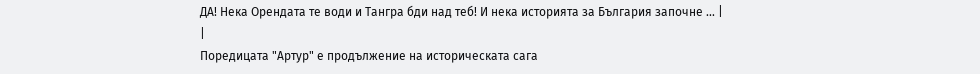ДА! Нека Орендата те води и Тангра бди над теб! И нека историята за България започне ... |
|
Поредицата "Артур" е продължение на историческата сага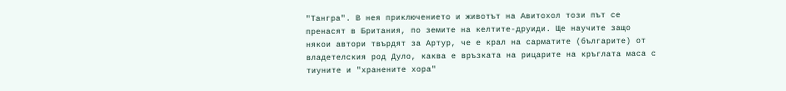"Тангра". В нея приключението и животът на Авитохол този път се пренасят в Британия, по земите на келтите-друиди. Ще научите защо някои автори твърдят за Артур, че е крал на сарматите (българите) от владетелския род Дуло, каква е връзката на рицарите на кръглата маса с тиуните и "хранените хора"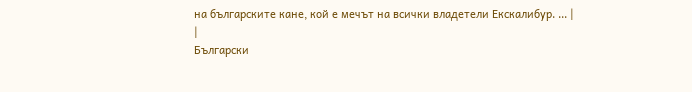на българските кане, кой е мечът на всички владетели Екскалибур. ... |
|
Български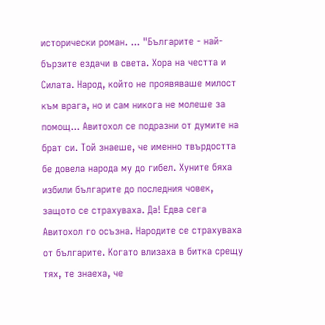исторически роман. ... "Българите - най-бързите ездачи в света. Хора на честта и Силата. Народ, който не проявяваше милост към врага, но и сам никога не молеше за помощ... Авитохол се подразни от думите на брат си. Той знаеше, че именно твърдостта бе довела народа му до гибел. Хуните бяха избили българите до последния човек, защото се страхуваха. Да! Едва сега Авитохол го осъзна. Народите се страхуваха от българите. Когато влизаха в битка срещу тях, те знаеха, че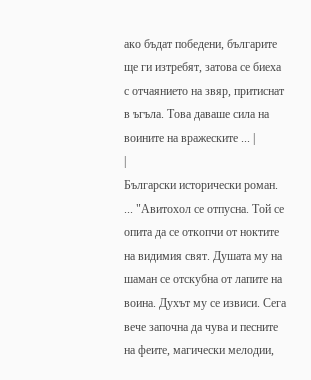ако бъдат победени, българите ще ги изтребят, затова се биеха с отчаянието на звяр, притиснат в ъгъла. Това даваше сила на воините на вражеските ... |
|
Български исторически роман. ... "Авитохол се отпусна. Той се опита да се откопчи от ноктите на видимия свят. Душата му на шаман се отскубна от лапите на воина. Духът му се извиси. Сега вече започна да чува и песните на феите, магически мелодии,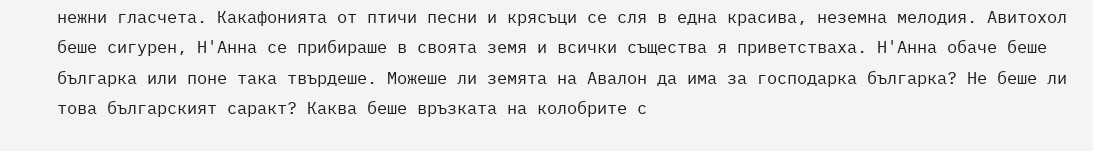нежни гласчета. Какафонията от птичи песни и крясъци се сля в една красива, неземна мелодия. Авитохол беше сигурен, Н'Анна се прибираше в своята земя и всички същества я приветстваха. Н'Анна обаче беше българка или поне така твърдеше. Можеше ли земята на Авалон да има за господарка българка? Не беше ли това българският саракт? Каква беше връзката на колобрите с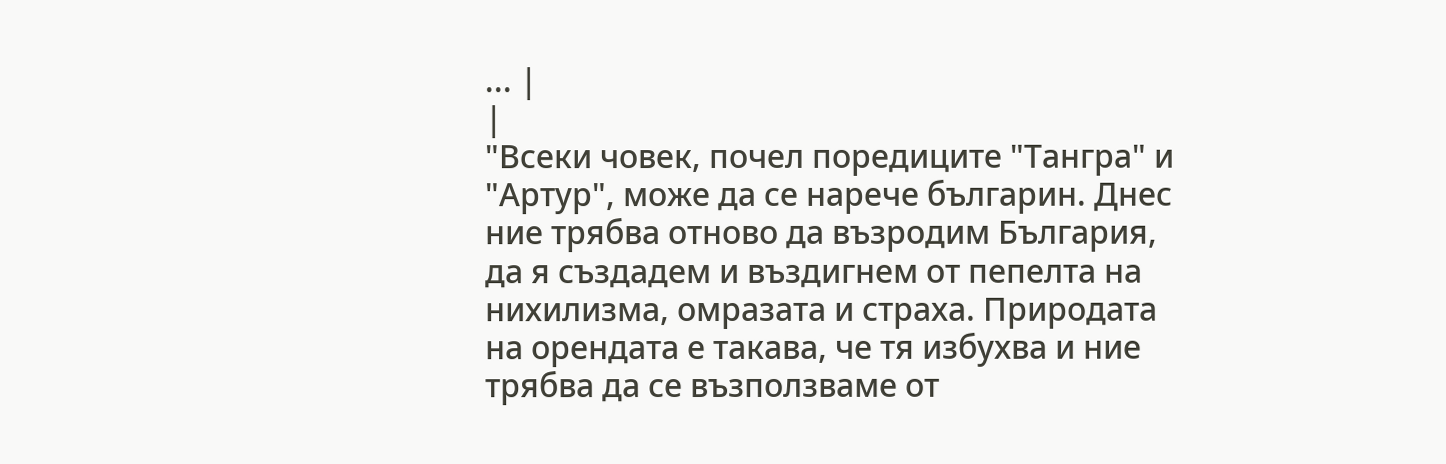... |
|
"Всеки човек, почел поредиците "Тангра" и "Артур", може да се нарече българин. Днес ние трябва отново да възродим България, да я създадем и въздигнем от пепелта на нихилизма, омразата и страха. Природата на орендата е такава, че тя избухва и ние трябва да се възползваме от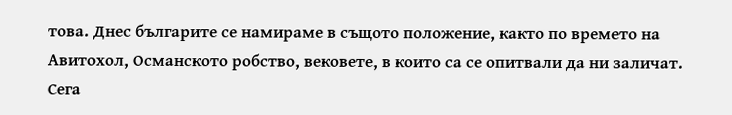това. Днес българите се намираме в същото положение, както по времето на Авитохол, Османското робство, вековете, в които са се опитвали да ни заличат. Сега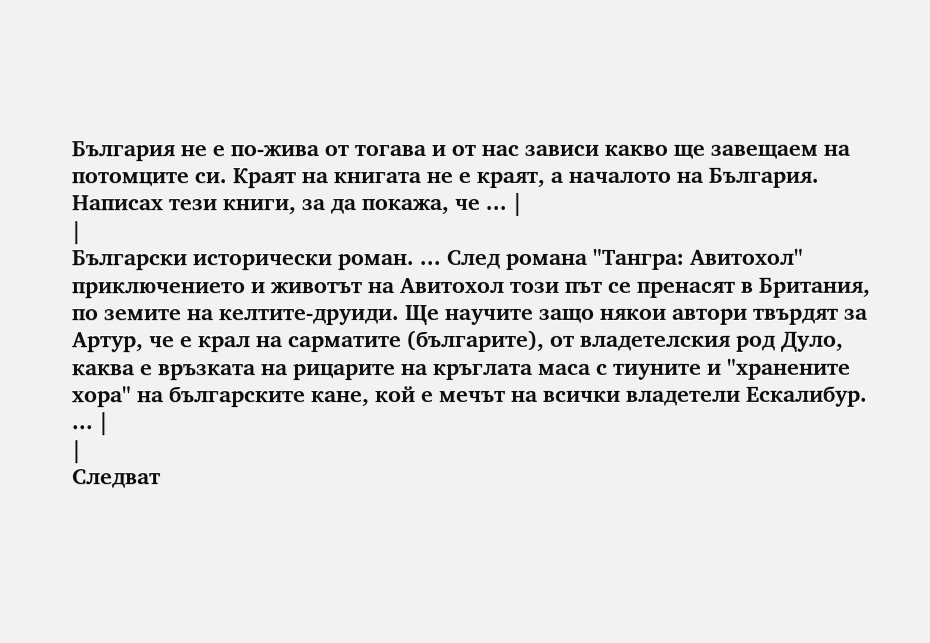България не е по-жива от тогава и от нас зависи какво ще завещаем на потомците си. Краят на книгата не е краят, а началото на България. Написах тези книги, за да покажа, че ... |
|
Български исторически роман. ... След романа "Тангра: Авитохол" приключението и животът на Авитохол този път се пренасят в Британия, по земите на келтите-друиди. Ще научите защо някои автори твърдят за Артур, че е крал на сарматите (българите), от владетелския род Дуло, каква е връзката на рицарите на кръглата маса с тиуните и "хранените хора" на българските кане, кой е мечът на всички владетели Ескалибур. ... |
|
Следват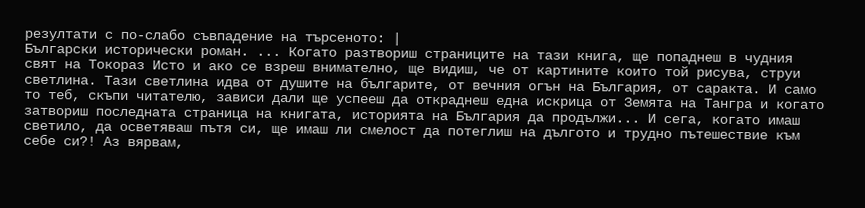резултати с по-слабо съвпадение на търсеното: |
Български исторически роман. ... Когато разтвориш страниците на тази книга, ще попаднеш в чудния свят на Токораз Исто и ако се взреш внимателно, ще видиш, че от картините които той рисува, струи светлина. Тази светлина идва от душите на българите, от вечния огън на България, от саракта. И само то теб, скъпи читателю, зависи дали ще успееш да откраднеш една искрица от Земята на Тангра и когато затвориш последната страница на книгата, историята на България да продължи... И сега, когато имаш светило, да осветяваш пътя си, ще имаш ли смелост да потеглиш на дългото и трудно пътешествие към себе си?! Аз вярвам,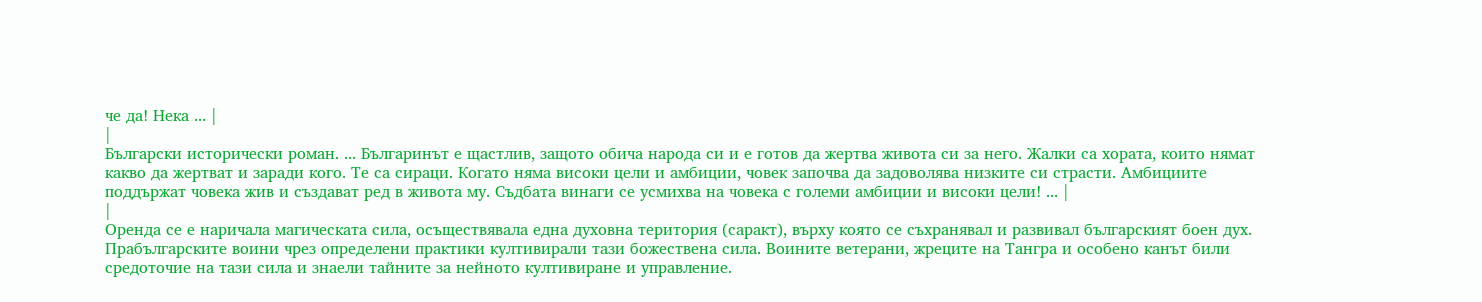че да! Нека ... |
|
Български исторически роман. ... Българинът е щастлив, защото обича народа си и е готов да жертва живота си за него. Жалки са хората, които нямат какво да жертват и заради кого. Те са сираци. Когато няма високи цели и амбиции, човек започва да задоволява низките си страсти. Амбициите поддържат човека жив и създават ред в живота му. Съдбата винаги се усмихва на човека с големи амбиции и високи цели! ... |
|
Оренда се е наричала магическата сила, осъществявала една духовна територия (саракт), върху която се съхранявал и развивал българският боен дух. Прабългарските воини чрез определени практики култивирали тази божествена сила. Воините ветерани, жреците на Тангра и особено канът били средоточие на тази сила и знаели тайните за нейното култивиране и управление.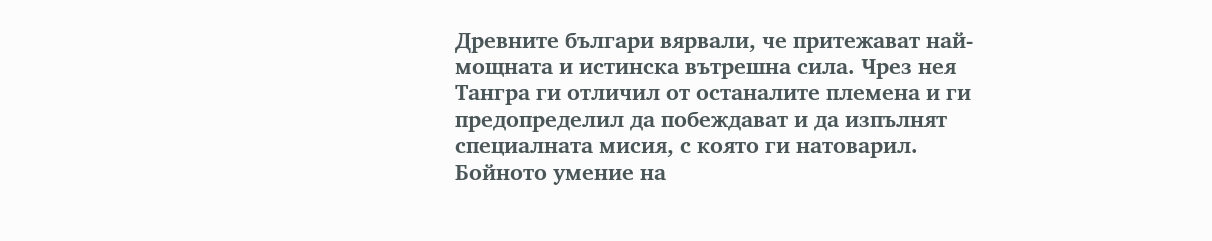Древните българи вярвали, че притежават най-мощната и истинска вътрешна сила. Чрез нея Тангра ги отличил от останалите племена и ги предопределил да побеждават и да изпълнят специалната мисия, с която ги натоварил. Бойното умение на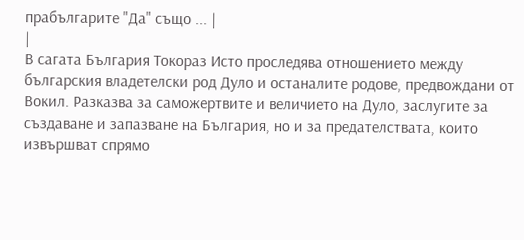прабългарите "Да" също ... |
|
В сагата България Токораз Исто проследява отношението между българския владетелски род Дуло и останалите родове, предвождани от Вокил. Разказва за саможертвите и величието на Дуло, заслугите за създаване и запазване на България, но и за предателствата, които извършват спрямо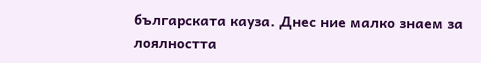българската кауза. Днес ние малко знаем за лоялността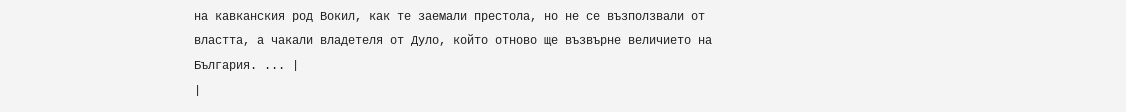на кавканския род Вокил, как те заемали престола, но не се възползвали от властта, а чакали владетеля от Дуло, който отново ще възвърне величието на България. ... |
|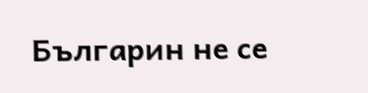Българин не се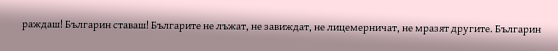раждаш! Българин ставаш! Българите не лъжат, не завиждат, не лицемерничат, не мразят другите. Българин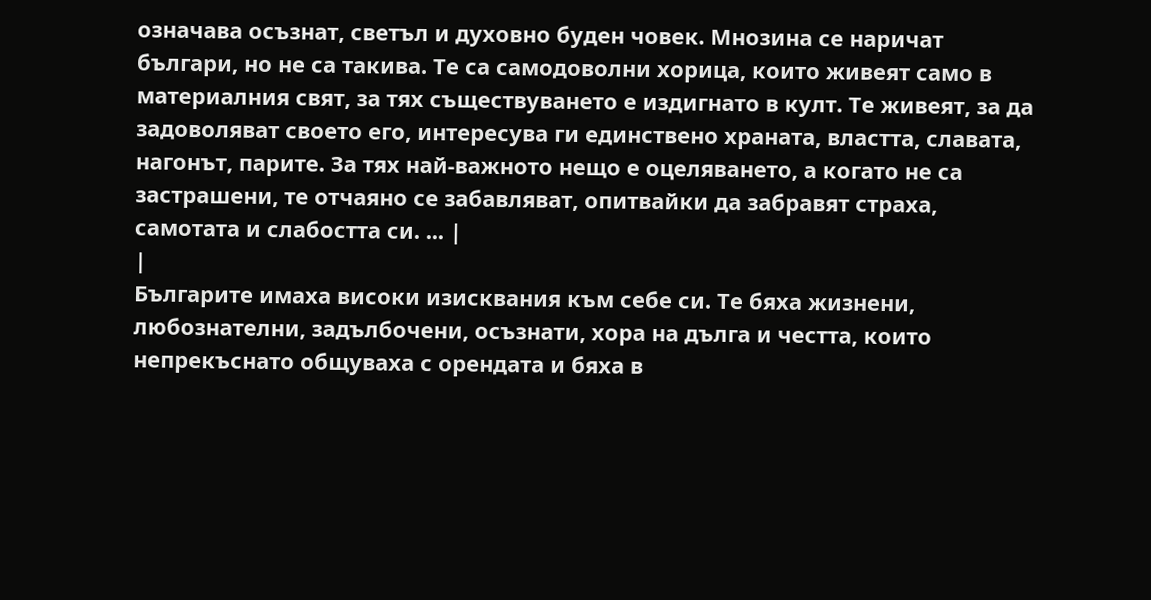означава осъзнат, светъл и духовно буден човек. Мнозина се наричат българи, но не са такива. Те са самодоволни хорица, които живеят само в материалния свят, за тях съществуването е издигнато в култ. Те живеят, за да задоволяват своето его, интересува ги единствено храната, властта, славата, нагонът, парите. За тях най-важното нещо е оцеляването, а когато не са застрашени, те отчаяно се забавляват, опитвайки да забравят страха, самотата и слабостта си. ... |
|
Българите имаха високи изисквания към себе си. Те бяха жизнени, любознателни, задълбочени, осъзнати, хора на дълга и честта, които непрекъснато общуваха с орендата и бяха в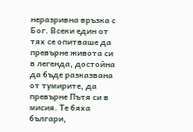неразривна връзка с Бог. Всеки един от тях се опитваше да превърне живота си в легенда, достойна да бъде разказвана от тумирите, да превърне Пътя си в мисия. Те бяха българи,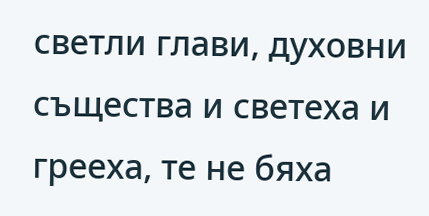светли глави, духовни същества и светеха и грееха, те не бяха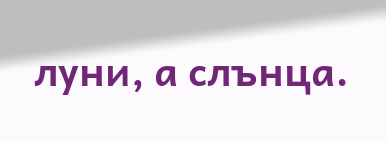луни, а слънца.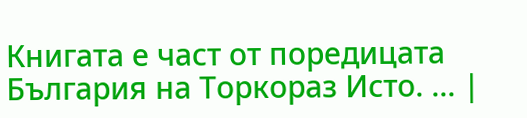Книгата е част от поредицата България на Торкораз Исто. ... |